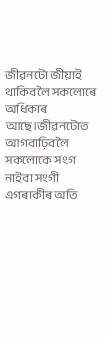জীৱনটো জীয়াই থাকিবলৈ সকলোৰে অধিকাৰ আছে।জীৱনটোত আগবাঢ়িবলৈ সকলোকে সংগ নাইবা সংগী এগৰাকীৰ অতি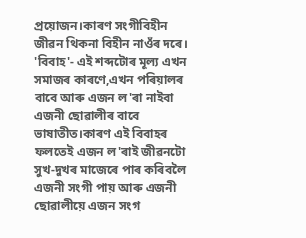প্ৰয়োজন।কাৰণ সংগীবিহীন জীৱন থিকনা বিহীন নাওঁৰ দৰে।
'বিবাহ'- এই শব্দটোৰ মূল্য এখন সমাজৰ কাৰণে,এখন পৰিয়ালৰ বাবে আৰু এজন ল'ৰা নাইবা এজনী ছোৱালীৰ বাবে ভাষাতীত।কাৰণ এই বিবাহৰ ফলতেই এজন ল'ৰাই জীৱনটো সুখ-দুখৰ মাজেৰে পাৰ কৰিবলৈ এজনী সংগী পায় আৰু এজনী ছোৱালীয়ে এজন সংগ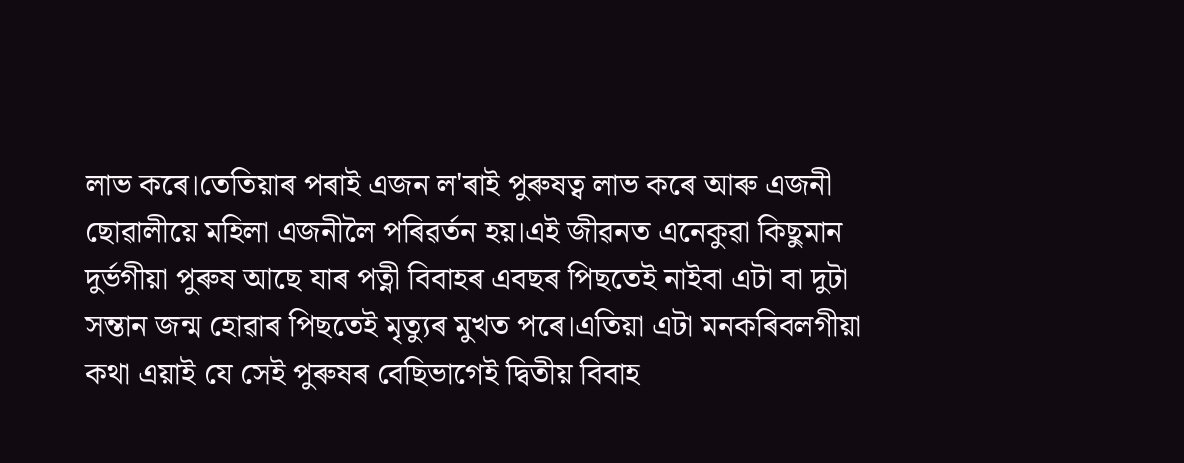লাভ কৰে।তেতিয়াৰ পৰাই এজন ল'ৰাই পুৰুষত্ব লাভ কৰে আৰু এজনী ছোৱালীয়ে মহিলা এজনীলৈ পৰিৱৰ্তন হয়।এই জীৱনত এনেকুৱা কিছুমান দুৰ্ভগীয়া পুৰুষ আছে যাৰ পত্নী বিবাহৰ এবছৰ পিছতেই নাইবা এটা বা দুটা সন্তান জন্ম হোৱাৰ পিছতেই মৃত্যুৰ মুখত পৰে।এতিয়া এটা মনকৰিবলগীয়া কথা এয়াই যে সেই পুৰুষৰ বেছিভাগেই দ্বিতীয় বিবাহ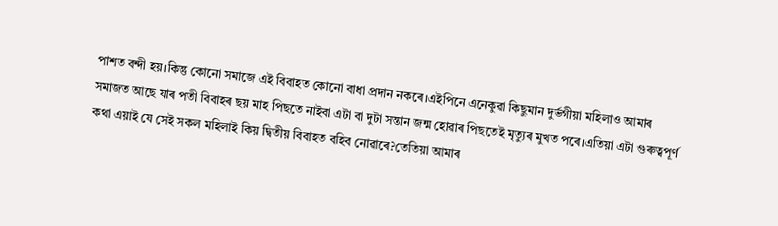পাশত বন্দী হয়।কিন্তু কোনো সমাজে এই বিবাহত কোনো বাধা প্ৰদান নকৰে।এইপিনে এনেকুৱা কিছুমান দুৰ্ভগীয়া মহিলাও আমাৰ সমাজত আছে যাৰ পতী বিবাহৰ ছয় মাহ পিছতে নাইবা এটা বা দুটা সন্তান জন্ম হোৱাৰ পিছতেই মৃত্যুৰ মুখত পৰে।এতিয়া এটা গুৰুত্বপূৰ্ণ কথা এয়াই যে সেই সকল মহিলাই কিয় দ্বিতীয় বিবাহত বহিব নোৱাৰে?তেতিয়া আমাৰ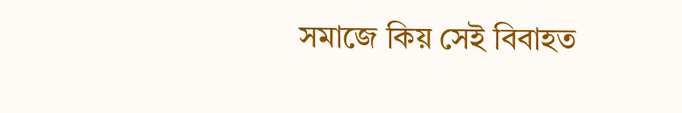সমাজে কিয় সেই বিবাহত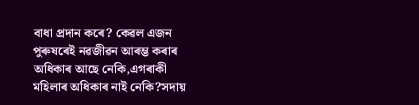বাধা প্ৰদান কৰে? কেৱল এজন পুৰুষৰেই নৱজীৱন আৰম্ভ কৰাৰ অধিকাৰ আছে নেকি,এগৰাকী মহিলাৰ অধিকাৰ নাই নেকি?সদায়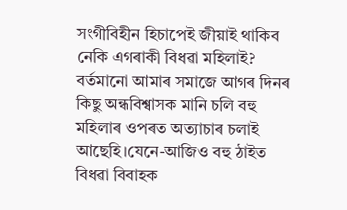সংগীবিহীন হিচাপেই জীয়াই থাকিব নেকি এগৰাকী বিধৱা মহিলাই? বৰ্তমানো আমাৰ সমাজে আগৰ দিনৰ কিছু অন্ধবিশ্বাসক মানি চলি বহু মহিলাৰ ওপৰত অত্যাচাৰ চলাই আছেহি।যেনে-আজিও বহু ঠাইত বিধৱা বিবাহক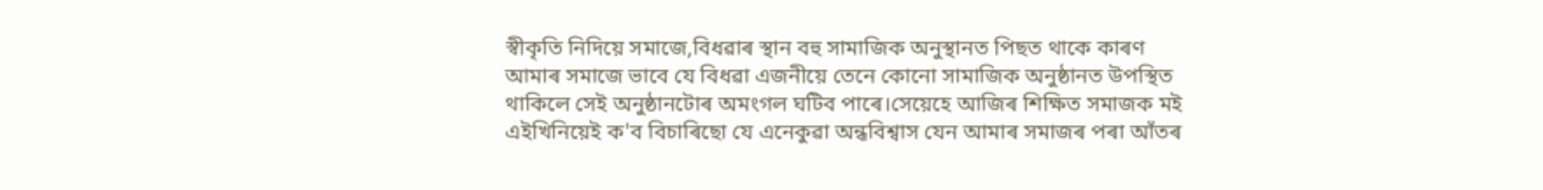স্বীকৃতি নিদিয়ে সমাজে,বিধৱাৰ স্থান বহু সামাজিক অনুস্থানত পিছত থাকে কাৰণ আমাৰ সমাজে ভাবে যে বিধৱা এজনীয়ে তেনে কোনো সামাজিক অনুষ্ঠানত উপস্থিত থাকিলে সেই অনুষ্ঠানটোৰ অমংগল ঘটিব পাৰে।সেয়েহে আজিৰ শিক্ষিত সমাজক মই এইখিনিয়েই ক'ব বিচাৰিছো যে এনেকুৱা অন্ধবিশ্বাস যেন আমাৰ সমাজৰ পৰা আঁতৰ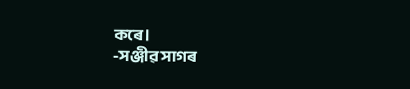কৰে।
-সঞ্জীৱ সাগৰ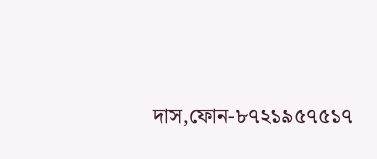দাস,ফোন-৮৭২১৯৫৭৫১৭